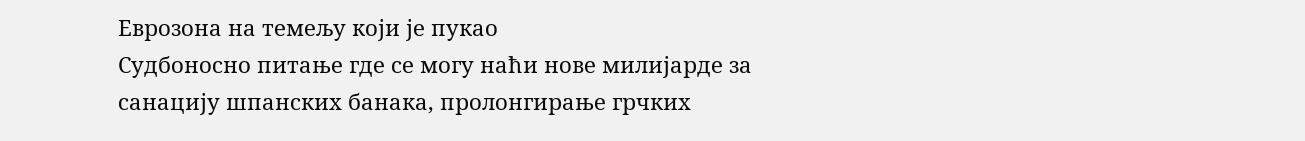Еврозона на темељу који је пукао
Судбоносно питање где се могу наћи нове милијарде за санацију шпанских банака, пролонгирање грчких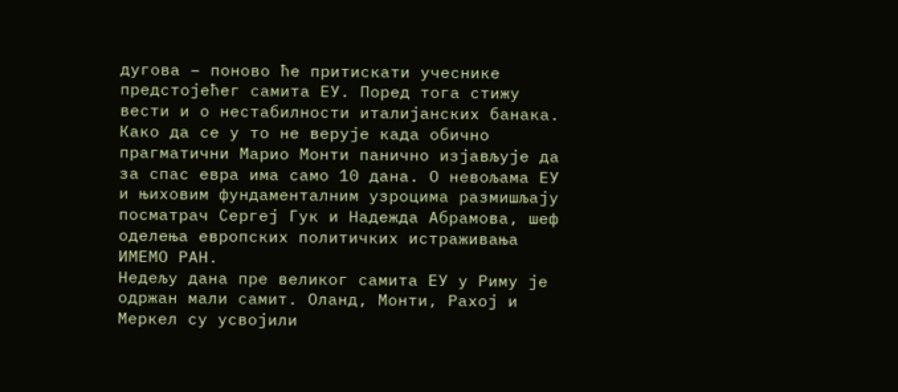дугова – поново ће притискати учеснике предстојећег самита ЕУ. Поред тога стижу вести и о нестабилности италијанских банака. Како да се у то не верује када обично прагматични Марио Монти панично изјављује да за спас евра има само 10 дана. О невољама ЕУ и њиховим фундаменталним узроцима размишљају посматрач Сергеј Гук и Надежда Абрамова, шеф оделења европских политичких истраживања ИМЕМО РАН.
Недељу дана пре великог самита ЕУ у Риму је одржан мали самит. Оланд, Монти, Рахој и Меркел су усвојили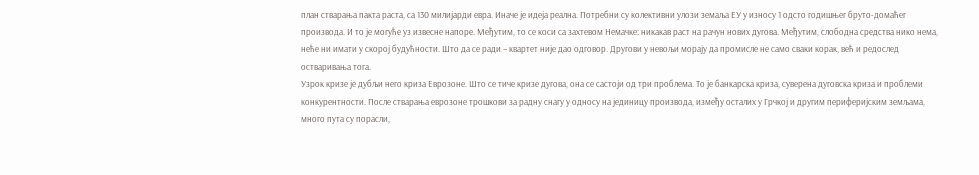план стварања пакта раста, са 130 милијарди евра. Иначе је идеја реална. Потребни су колективни улози земаља ЕУ у износу 1 одсто годишњег бруто-домаћег производа. И то је могуће уз извесне напоре. Међутим, то се коси са захтевом Немачке: никакав раст на рачун нових дугова. Међутим, слободна средства нико нема, неће ни имати у скорој будућности. Што да се ради – квартет није дао одговор. Другови у невољи морају да промисле не само сваки корак, већ и редослед остваривања тога.
Узрок кризе је дубљи него криза Еврозоне. Што се тиче кризе дугова, она се састоји од три проблема. То је банкарска криза, суверена дуговска криза и проблеми конкурентности. После стварања еврозоне трошкови за радну снагу у односу на јединицу производа, између осталих у Грчкој и другим периферијским земљама, много пута су порасли,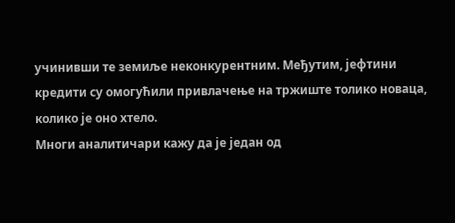учинивши те земиље неконкурентним. Међутим, јефтини кредити су омогућили привлачење на тржиште толико новаца, колико је оно хтело.
Многи аналитичари кажу да је један од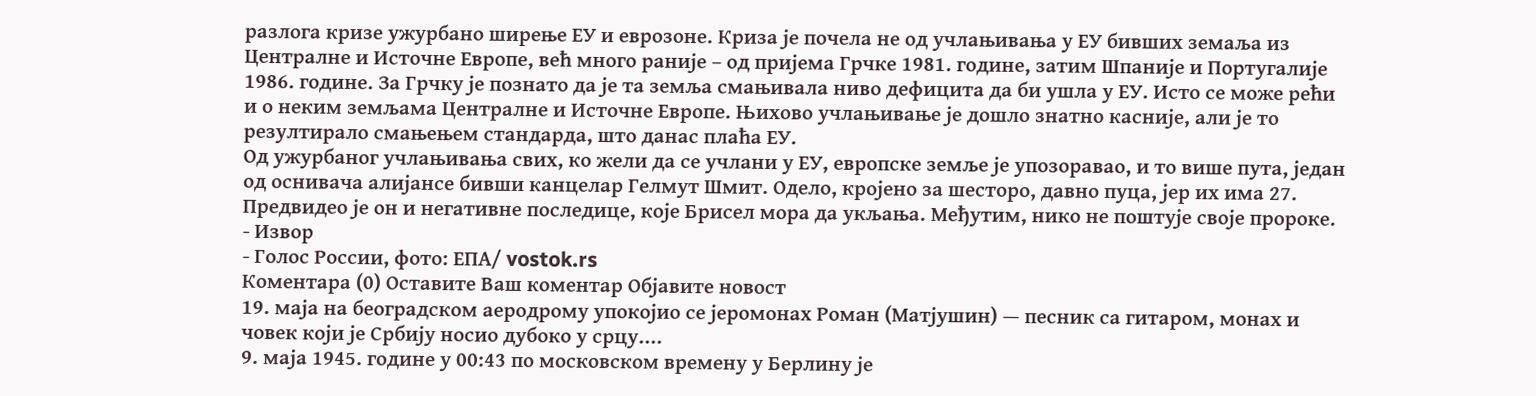разлога кризе ужурбано ширење ЕУ и еврозоне. Криза је почела не од учлањивања у ЕУ бивших земаља из Централне и Источне Европе, већ много раније – од пријема Грчке 1981. године, затим Шпаније и Португалије 1986. године. За Грчку је познато да је та земља смањивала ниво дефицита да би ушла у ЕУ. Исто се може рећи и о неким земљама Централне и Источне Европе. Њихово учлањивање је дошло знатно касније, али је то резултирало смањењем стандарда, што данас плаћа ЕУ.
Од ужурбаног учлањивања свих, ко жели да се учлани у ЕУ, европске земље је упозоравао, и то више пута, један од оснивача алијансе бивши канцелар Гелмут Шмит. Одело, кројено за шесторо, давно пуца, јер их има 27. Предвидео је он и негативне последице, које Брисел мора да укљања. Међутим, нико не поштује своје пророке.
- Извор
- Голос России, фото: ЕПА/ vostok.rs
Коментара (0) Оставите Ваш коментар Објавите новост
19. маја на београдском аеродрому упокојио се јеромонах Роман (Матјушин) — песник са гитаром, монах и човек који је Србију носио дубоко у срцу....
9. маја 1945. године у 00:43 по московском времену у Берлину је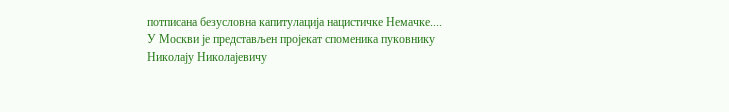потписана безусловна капитулација нацистичке Немачке....
У Москви је представљен пројекат споменика пуковнику Николају Николајевичу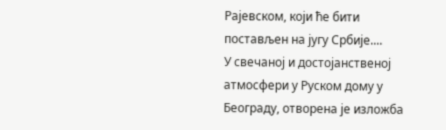Рајевском, који ће бити постављен на југу Србије....
У свечаној и достојанственој атмосфери у Руском дому у Београду, отворена је изложба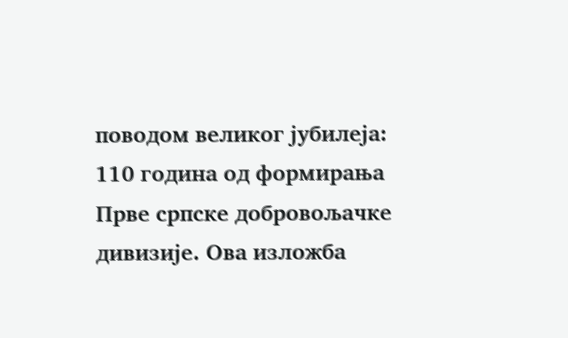поводом великог јубилеја: 110 година од формирања Прве српске добровољачке дивизије. Ова изложба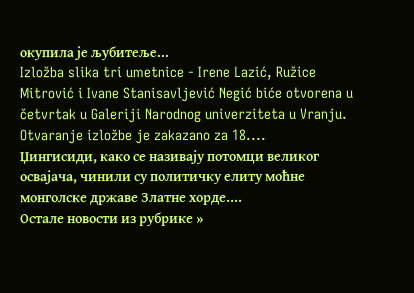окупила је љубитеље...
Izložba slika tri umetnice - Irene Lazić, Ružice Mitrović i Ivane Stanisavljević Negić biće otvorena u četvrtak u Galeriji Narodnog univerziteta u Vranju. Otvaranje izložbe je zakazano za 18....
Џингисиди, како се називају потомци великог освајача, чинили су политичку елиту моћне монголске државе Златне хорде....
Остале новости из рубрике »